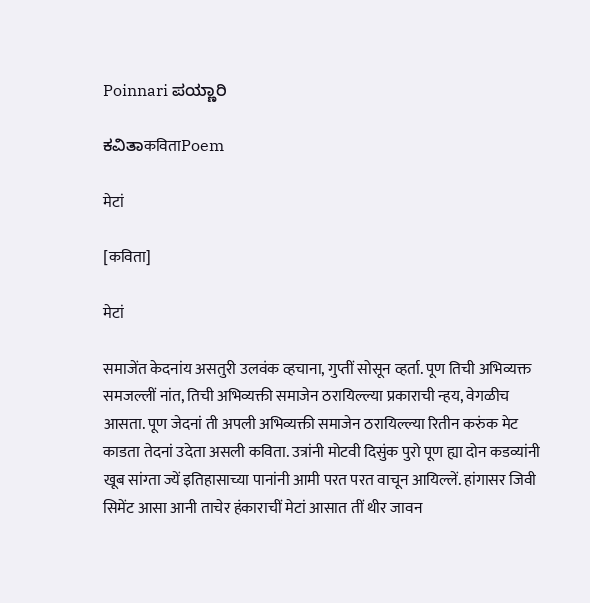Poinnari ಪಯ್ಣಾರಿ

ಕವಿತಾकविताPoem

मेटां

[कविता]

मेटां

समाजेंत केदनांय असतुरी उलवंक व्हचाना, गुप्तीं सोसून व्हर्ता. पूण तिची अभिव्यक्त समजल्लीं नांत, तिची अभिव्यक्ती समाजेन ठरायिल्ल्या प्रकाराची न्हय, वेगळीच आसता. पूण जेदनां ती अपली अभिव्यक्ती समाजेन ठरायिल्ल्या रितीन करुंक मेट काडता तेदनां उदेता असली कविता. उत्रांनी मोटवी दिसुंक पुरो पूण ह्या दोन कडव्यांनी खूब सांग्ता ज्यें इतिहासाच्या पानांनी आमी परत परत वाचून आयिल्लें. हांगासर जिवी सिमेंट आसा आनी ताचेर हंकाराचीं मेटां आसात तीं थीर जावन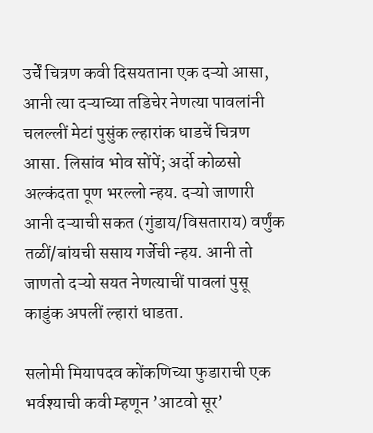उर्चें चित्रण कवी दिसयताना एक दऱ्यो आसा, आनी त्या दऱ्याच्या तडिचेर नेणत्या पावलांनी चल‌ल्लीं मेटां पुसुंक ल्हारांक धाडचें चित्रण आसा. लिसांव भोव सोंपें; अर्दो कोळसो अल्कंदता पूण भर‌ल्लो न्हय. दऱ्यो जाणारी आनी दऱ्याची सकत (गुंडाय/विसताराय) वर्णुंक तळीं/बांयची ससाय गर्जेची न्हय. आनी तो जाणतो दऱ्यो सयत नेणत्याचीं पावलां पुसू काडुंक अपलीं ल्हारां धाडता.

सलोमी मियापदव कोंकणिच्या फुडाराची एक भर्वश्याची कवी म्हणून ’आटवो सूर’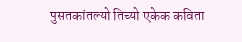पुसतकांतल्यो तिच्यो एकेक कविता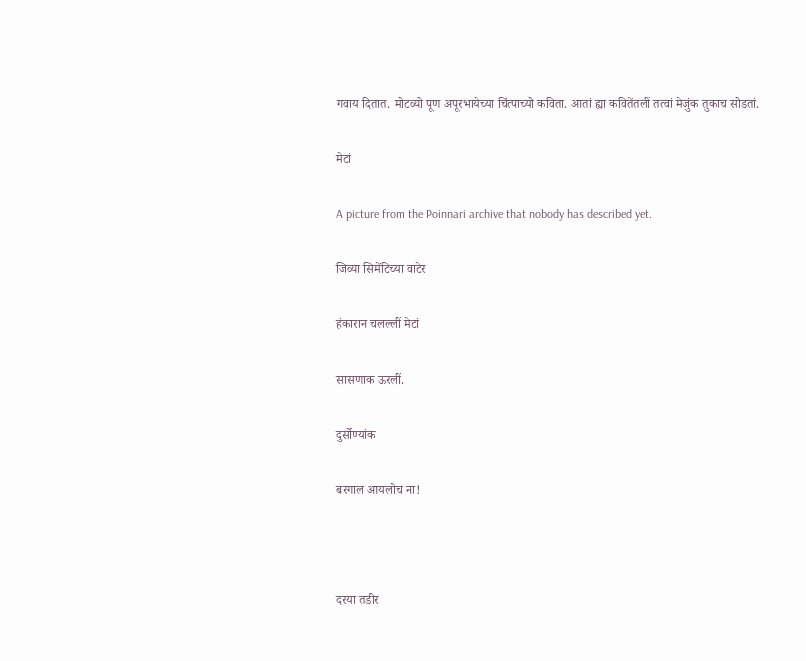गवाय दितात. मोटव्यो पूण अपूर‌भायेच्या चिंत्पाच्यो कविता. आतां ह्या कवितेंतलीं तत्वां मेजुंक तुकाच सोडतां.

मेटां

A picture from the Poinnari archive that nobody has described yet.

जिव्या सिमेंटिच्या वाटेर

हंकारान चल‌ल्लीं मेटां

सासणाक ऊर‍लीं.

दुर्सोण्यांक

बर‍गाल आयलोच ना!



दर‍या तडीर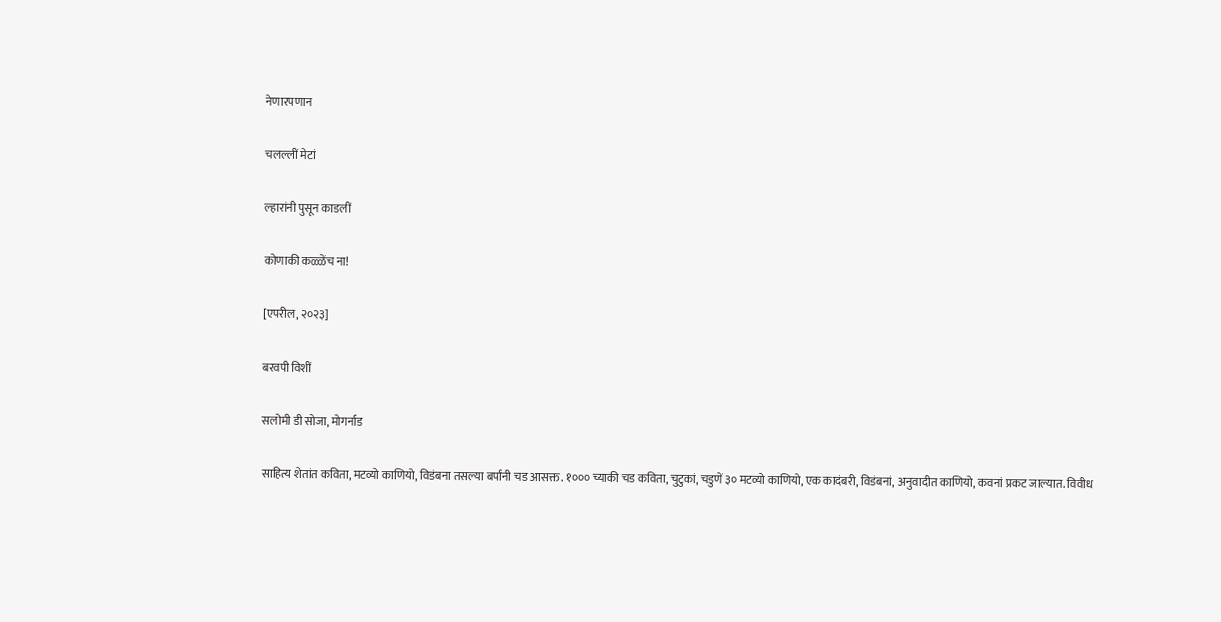नेणार‍पणान

चल‌ल्लीं मेटां

ल्हारांनी पुसून काडलीं

कोणाकी कळ्ळेंच ना!

[एपरील, २०२३]

बरवपी विशीं

सलोमी डी सोजा, मोगर्नाड

साहित्य शेतांत कविता, मटव्यो काणियो, विडंबना तसल्या बर्पांनी चड आसक्त. १००० च्याकी चड कविता, चुटुकां, चडुणें ३० मटव्यो काणियो, एक कादंबरी, विडंबनां, अनुवादीत काणियो, कवनां प्रकट जाल्यात. विवीध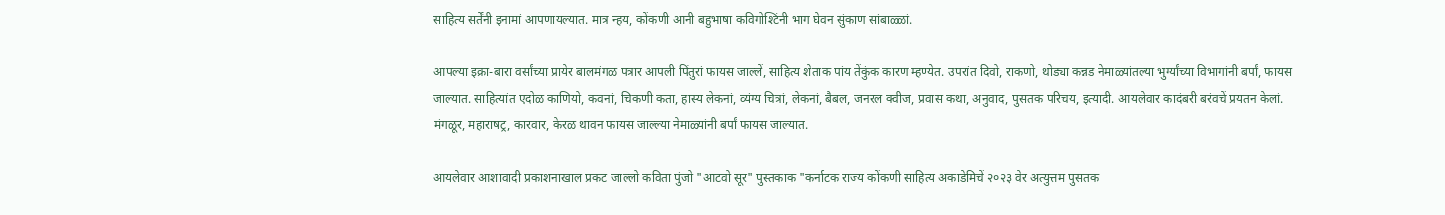साहित्य सर्तेंनी इनामां आपणायल्यात. मात्र न्हय, कोंकणी आनी बहुभाषा कविगोश्टिंनी भाग घेवन सुंकाण सांबाळ्ळां.

आपल्या इक्रा-बारा वर्सांच्या प्रायेर बालमंगळ पत्रार आपली पिंतुरां फायस जाल्लें, साहित्य शेताक पांय तेंकुंक कारण म्हण्येत. उपरांत दिवो, राकणो, थोड्या कन्नड नेमाळ्यांतल्या भुर्ग्यांच्या विभागांनी बर्पां, फायस जाल्यात. साहित्यांत एदोळ काणियो, कवनां, चिकणी कता, हास्य लेकनां, व्यंग्य चित्रां, लेकनां, बैबल, जनरल क्वीज, प्रवास कथा, अनुवाद, पुसतक परिचय, इत्यादी. आयलेवार कादंबरी बरंवचें प्रयतन केलां. मंगळूर, महाराषट्र, कारवार, केरळ थावन फायस जाल्ल्या नेमाळ्यांनी बर्पां फायस जाल्यात.

आयलेवार आशावादी प्रकाशनाखाल प्रकट जाल्लो कविता पुंजो "आटवो सूर" पुस्तकाक "कर्नाटक राज्य कोंकणी साहित्य अकाडेमिचें २०२३ वेर अत्युत्तम पुसतक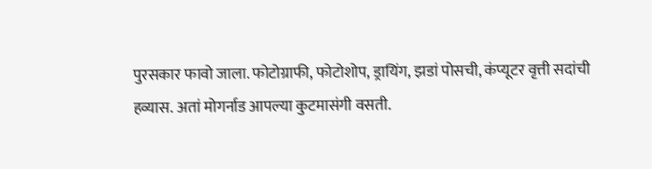पुरसकार फावो जाला. फोटोग्राफी, फोटोशोप, ड्रायिंग, झडां पोसची, कंप्यूटर वृत्ती सदांची  हव्यास. अतां मोगर्नाड आपल्या कुटमासंगी वसती.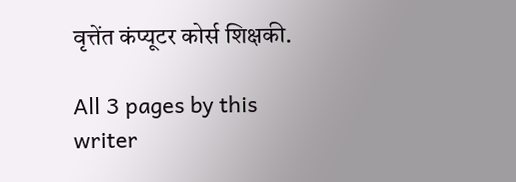वृत्तेंत कंप्यूटर कोर्स शिक्षकी.

All 3 pages by this writer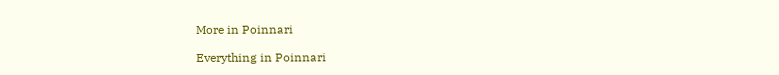More in Poinnari

Everything in Poinnari